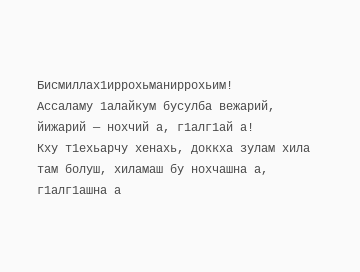Бисмиллах1иррохьманиррохьим!
Ассаламу 1алайкум бусулба вежарий, йижарий — нохчий а, г1алг1ай а!
Кху т1ехьарчу хенахь, доккха зулам хила там болуш, хиламаш бу нохчашна а, г1алг1ашна а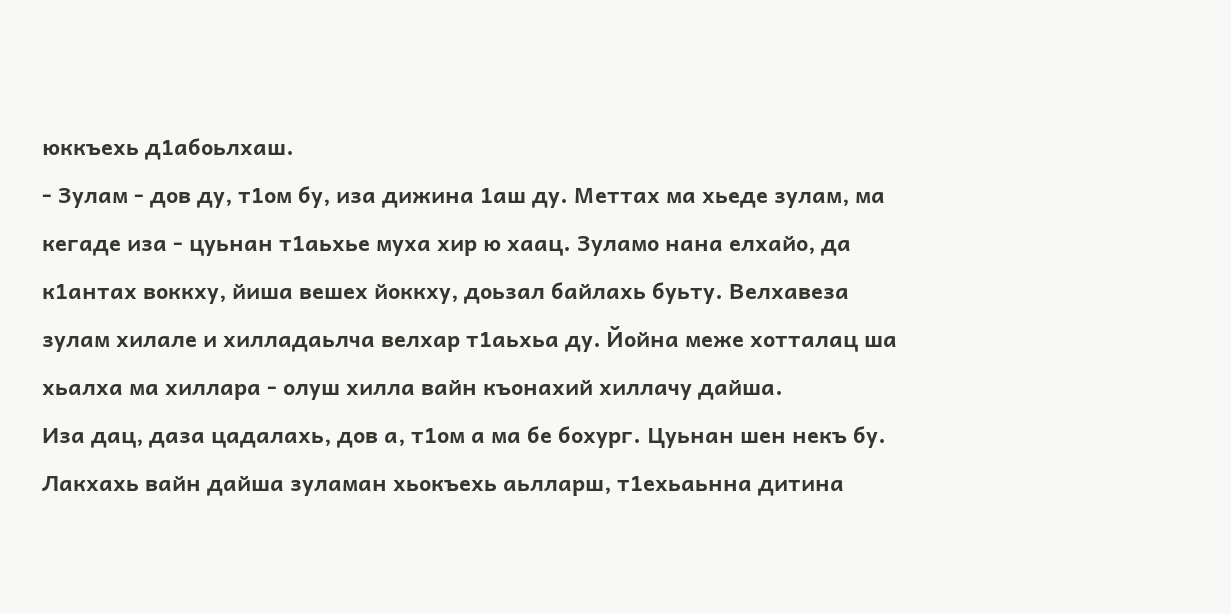юккъехь д1абоьлхаш.
- Зулам - дов ду, т1ом бу, иза дижина 1аш ду. Меттах ма хьеде зулам, ма кегаде иза - цуьнан т1аьхье муха хир ю хаац. Зуламо нана елхайо, да к1антах воккху, йиша вешех йоккху, доьзал байлахь буьту. Велхавеза зулам хилале и хилладаьлча велхар т1аьхьа ду. Йойна меже хотталац ша хьалха ма хиллара - олуш хилла вайн къонахий хиллачу дайша.
Иза дац, даза цадалахь, дов а, т1ом а ма бе бохург. Цуьнан шен некъ бу. Лакхахь вайн дайша зуламан хьокъехь аьлларш, т1ехьаьнна дитина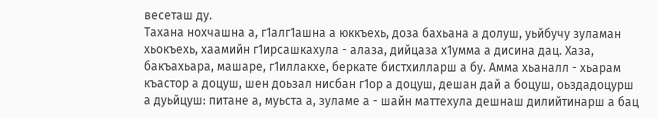весеташ ду.
Тахана нохчашна а, г1алг1ашна а юккъехь, доза бахьана а долуш, уьйбучу зуламан хьокъехь, хаамийн г1ирсашкахула - алаза, дийцаза х1умма а дисина дац. Хаза, бакъахьара, машаре, г1иллакхе, беркате бистхилларш а бу. Амма хьаналл - хьарам къастор а доцуш, шен доьзал нисбан г1ор а доцуш, дешан дай а боцуш, оьздадоцурш а дуьйцуш: питане а, муьста а, зуламе а - шайн маттехула дешнаш дилийтинарш а бац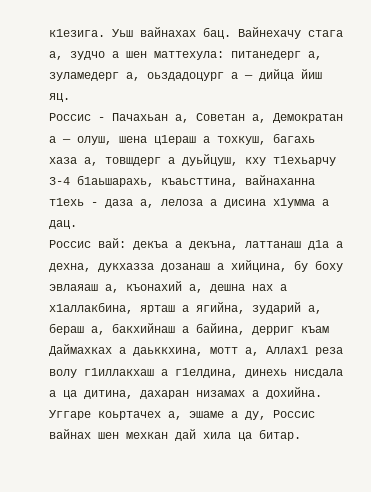к1езига. Уьш вайнахах бац. Вайнехачу стага а, зудчо а шен маттехула: питанедерг а, зуламедерг а, оьздадоцург а — дийца йиш яц.
Россис - Пачахьан а, Советан а, Демократан а — олуш, шена ц1ераш а тохкуш, багахь хаза а, товшдерг а дуьйцуш, кху т1ехьарчу 3-4 б1аьшарахь, къаьсттина, вайнаханна т1ехь - даза а, лелоза а дисина х1умма а дац.
Россис вай: декъа а декъна, латтанаш д1а а дехна, дукхазза дозанаш а хийцина, бу боху эвлаяаш а, къонахий а, дешна нах а х1аллакбина, ярташ а ягийна, зударий а, бераш а, бакхийнаш а байина, дерриг къам Даймахках а даьккхина, мотт а, Аллах1 реза волу г1иллакхаш а г1елдина, динехь нисдала а ца дитина, дахаран низамах а дохийна. Уггаре коьртачех а, эшаме а ду, Россис вайнах шен мехкан дай хила ца битар.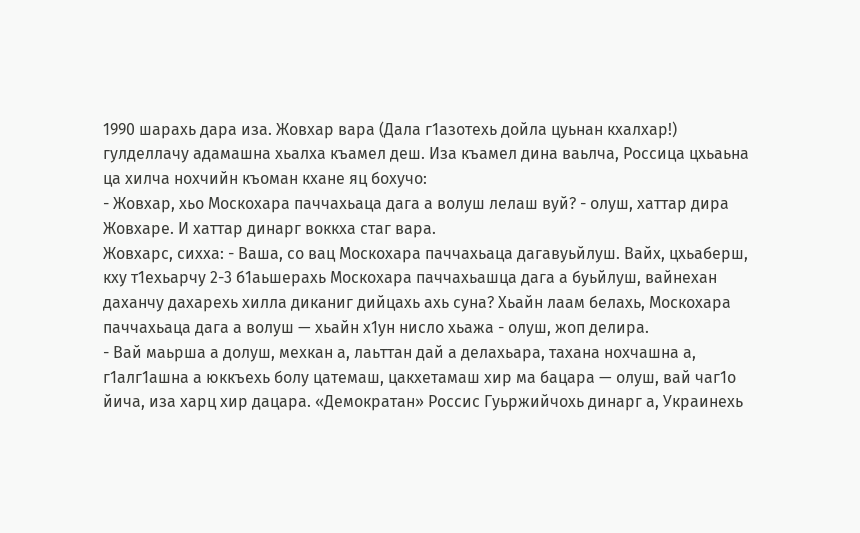1990 шарахь дара иза. Жовхар вара (Дала г1азотехь дойла цуьнан кхалхар!) гулделлачу адамашна хьалха къамел деш. Иза къамел дина ваьлча, Россица цхьаьна ца хилча нохчийн къоман кхане яц бохучо:
- Жовхар, хьо Москохара паччахьаца дага а волуш лелаш вуй? - олуш, хаттар дира Жовхаре. И хаттар динарг воккха стаг вара.
Жовхарс, сихха: - Ваша, со вац Москохара паччахьаца дагавуьйлуш. Вайх, цхьаберш, кху т1ехьарчу 2-3 б1аьшерахь Москохара паччахьашца дага а буьйлуш, вайнехан даханчу дахарехь хилла диканиг дийцахь ахь суна? Хьайн лаам белахь, Москохара паччахьаца дага а волуш — хьайн х1ун нисло хьажа - олуш, жоп делира.
- Вай маьрша а долуш, мехкан а, лаьттан дай а делахьара, тахана нохчашна а, г1алг1ашна а юккъехь болу цатемаш, цакхетамаш хир ма бацара — олуш, вай чаг1о йича, иза харц хир дацара. «Демократан» Россис Гуьржийчохь динарг а, Украинехь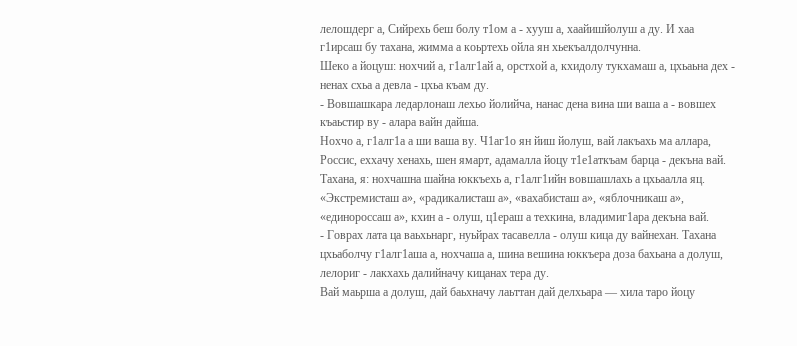лелошдерг а, Сийрехь беш болу т1ом а - хууш а, хаайишйолуш а ду. И хаа г1ирсаш бу тахана, жимма а коьртехь ойла ян хьекъалдолчунна.
Шеко а йоцуш: нохчий а, г1алг1ай а, орстхой а, кхидолу тукхамаш а, цхьаьна дех - ненах схьа а девла - цхьа къам ду.
- Вовшашкара ледарлонаш лехьо йолийча, нанас дена вина ши ваша а - вовшех къаьстир ву - алара вайн дайша.
Нохчо а, г1алг1а а ши ваша ву. Ч1аг1о ян йиш йолуш, вай лакъахь ма аллара, Россис, еххачу хенахь, шен ямарт, адамалла йоцу т1е1аткъам барца - декъна вай. Тахана, я: нохчашна шайна юккъехь а, г1алг1ийн вовшашлахь а цхьаалла яц. «Экстремисташ а», «радикалисташ а», «вахабисташ а», «яблочникаш а», «единороссаш а», кхин а - олуш, ц1ераш а техкина, владимиг1ара декъна вай.
- Говрах лата ца ваьхьнарг, нуьйрах тасавелла - олуш кица ду вайнехан. Тахана цхьаболчу г1алг1аша а, нохчаша а, шина вешина юккъера доза бахьана а долуш, лелориг - лакхахь далийначу кицанах тера ду.
Вай маьрша а долуш, дай баьхначу лаьттан дай делхьара — хила таро йоцу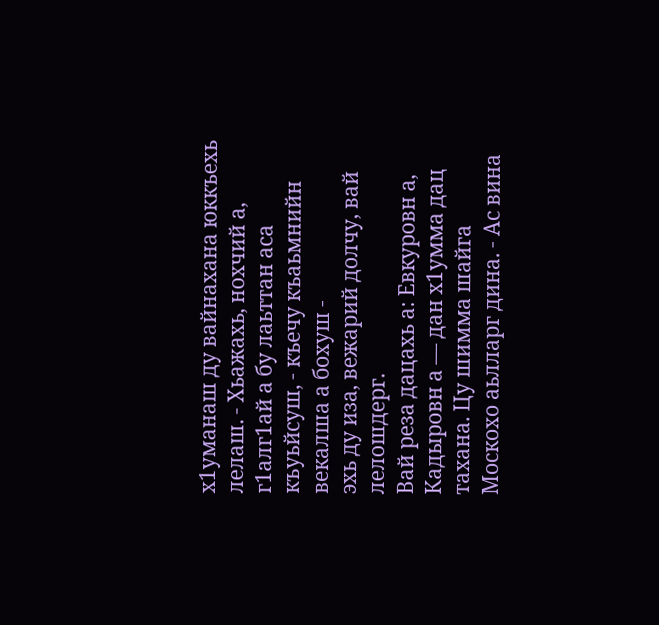х1уманаш ду вайнахана юккъехь лелаш. - Хьажахь, нохчий а, г1алг1ай а бу лаьттан аса къуьйсуш, - къечу къаьмнийн векалша а бохуш -
эхь ду иза, вежарий долчу, вай лелошдерг.
Вай реза дацахь а: Евкуровн а, Кадыровн а — дан х1умма дац тахана. Цу шимма шайга Москохо аьлларг дина. - Ас вина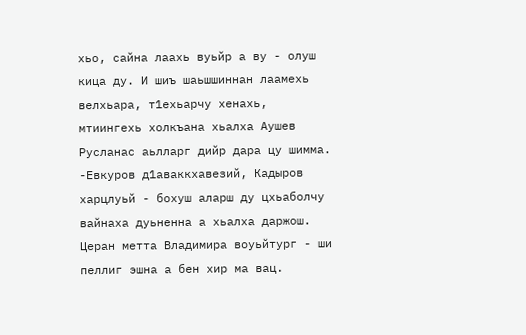хьо, сайна лаахь вуьйр а ву - олуш кица ду. И шиъ шаьшшиннан лаамехь велхьара, т1ехьарчу хенахь, мтиингехь холкъана хьалха Аушев Русланас аьлларг дийр дара цу шимма.
-Евкуров д1аваккхавезий, Кадыров харцлуьй - бохуш аларш ду цхьаболчу вайнаха дуьненна а хьалха даржош. Церан метта Владимира воуьйтург - ши пеллиг эшна а бен хир ма вац.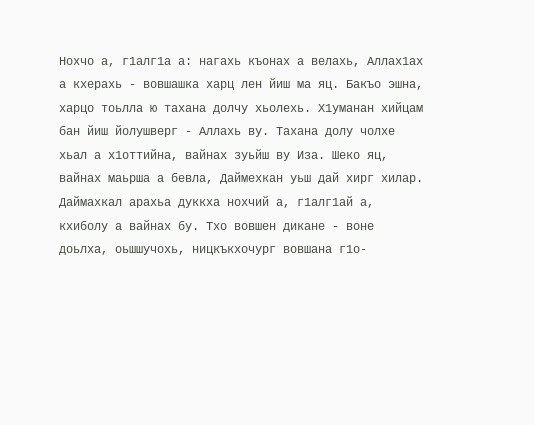Нохчо а, г1алг1а а: нагахь къонах а велахь, Аллах1ах а кхерахь - вовшашка харц лен йиш ма яц. Бакъо эшна, харцо тоьлла ю тахана долчу хьолехь. Х1уманан хийцам бан йиш йолушверг - Аллахь ву. Тахана долу чолхе хьал а х1оттийна, вайнах зуьйш ву Иза. Шеко яц, вайнах маьрша а бевла, Даймехкан уьш дай хирг хилар.
Даймахкал арахьа дуккха нохчий а, г1алг1ай а, кхиболу а вайнах бу. Тхо вовшен дикане - воне доьлха, оьшшучохь, ницкъкхочург вовшана г1о-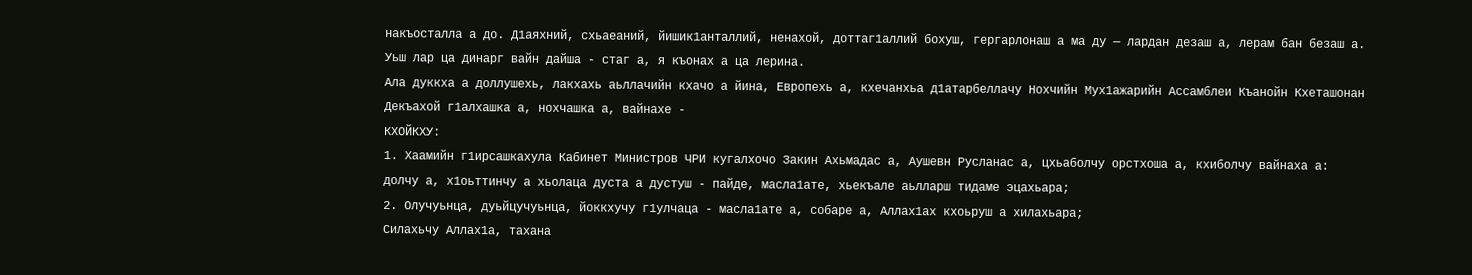накъосталла а до. Д1аяхний, схьаеаний, йишик1анталлий, ненахой, доттаг1аллий бохуш, гергарлонаш а ма ду — лардан дезаш а, лерам бан безаш а. Уьш лар ца динарг вайн дайша - стаг а, я къонах а ца лерина.
Ала дуккха а доллушехь, лакхахь аьллачийн кхачо а йина, Европехь а, кхечанхьа д1атарбеллачу Нохчийн Мух1ажарийн Ассамблеи Къанойн Кхеташонан Декъахой г1алхашка а, нохчашка а, вайнахе -
КХОЙКХУ:
1. Хаамийн г1ирсашкахула Кабинет Министров ЧРИ кугалхочо Закин Ахьмадас а, Аушевн Русланас а, цхьаболчу орстхоша а, кхиболчу вайнаха а: долчу а, х1оьттинчу а хьолаца дуста а дустуш - пайде, масла1ате, хьекъале аьлларш тидаме эцахьара;
2. Олучуьнца, дуьйцучуьнца, йоккхучу г1улчаца - масла1ате а, собаре а, Аллах1ах кхоьруш а хилахьара;
Силахьчу Аллах1а, тахана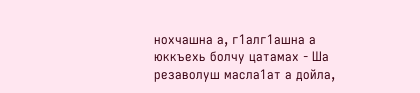нохчашна а, г1алг1ашна а юккъехь болчу цатамах - Ша резаволуш масла1ат а дойла,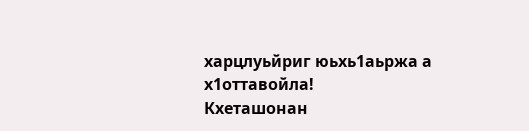харцлуьйриг юьхь1аьржа а х1оттавойла!
Кхеташонан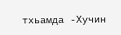тхьамда -Хучин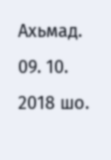Ахьмад. 09. 10. 2018 шо.